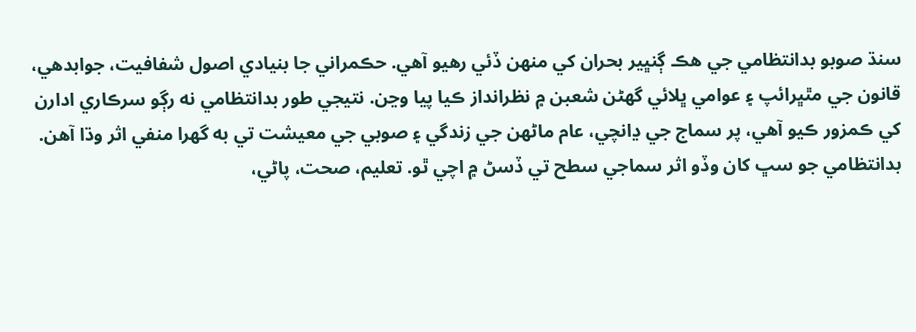سنڌ صوبو بدانتظامي جي هڪ ڳنڀير بحران کي منهن ڏئي رهيو آهي. حڪمراني جا بنيادي اصول شفافيت، جوابدهي، قانون جي مٿڀرائپ ۽ عوامي ڀلائي گهڻن شعبن ۾ نظرانداز ڪيا پيا وڃن. نتيجي طور بدانتظامي نه رڳو سرڪاري ادارن کي ڪمزور ڪيو آهي، پر سماج جي ڍانچي، عام ماڻهن جي زندگي ۽ صوبي جي معيشت تي به گهرا منفي اثر وڌا آهن. بدانتظامي جو سڀ کان وڏو اثر سماجي سطح تي ڏسڻ ۾ اچي ٿو. تعليم، صحت، پاڻي،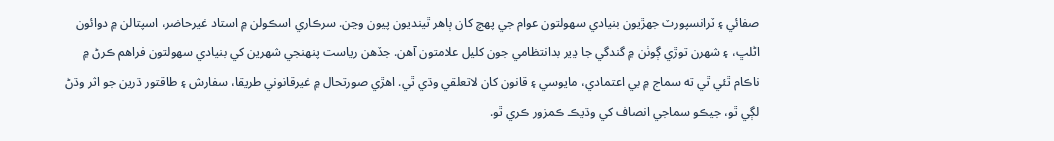صفائي ۽ ٽرانسپورٽ جهڙيون بنيادي سهولتون عوام جي پهچ کان ٻاهر ٿينديون پيون وڃن. سرڪاري اسڪولن ۾ استاد غيرحاضر، اسپتالن ۾ دوائون اڻلڀ، ۽ شهرن توڙي ڳوٺن ۾ گندگي جا ڍير بدانتظامي جون کليل علامتون آهن. جڏهن رياست پنهنجي شهرين کي بنيادي سهولتون فراهم ڪرڻ ۾ ناڪام ٿئي ٿي ته سماج ۾ بي اعتمادي، مايوسي ۽ قانون کان لاتعلقي وڌي ٿي. اهڙي صورتحال ۾ غيرقانوني طريقا، سفارش ۽ طاقتور ڌرين جو اثر وڌڻ لڳي ٿو، جيڪو سماجي انصاف کي وڌيڪ ڪمزور ڪري ٿو.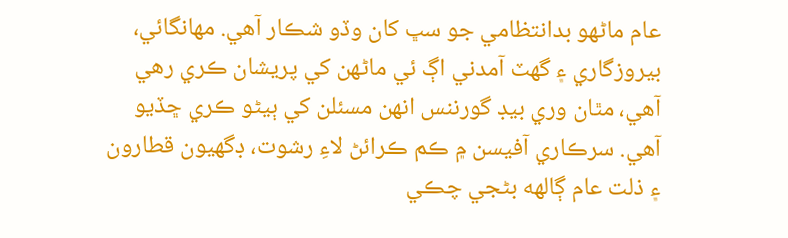عام ماڻهو بدانتظامي جو سڀ کان وڏو شڪار آهي. مهانگائي، بيروزگاري ۽ گهٽ آمدني اڳ ئي ماڻهن کي پريشان ڪري رهي آهي، مٿان وري بيڊ گورننس انهن مسئلن کي ٻيڻو ڪري ڇڏيو آهي. سرڪاري آفيسن ۾ ڪم ڪرائڻ لاءِ رشوت، ڊگهيون قطارون ۽ ذلت عام ڳالهه بڻجي چڪي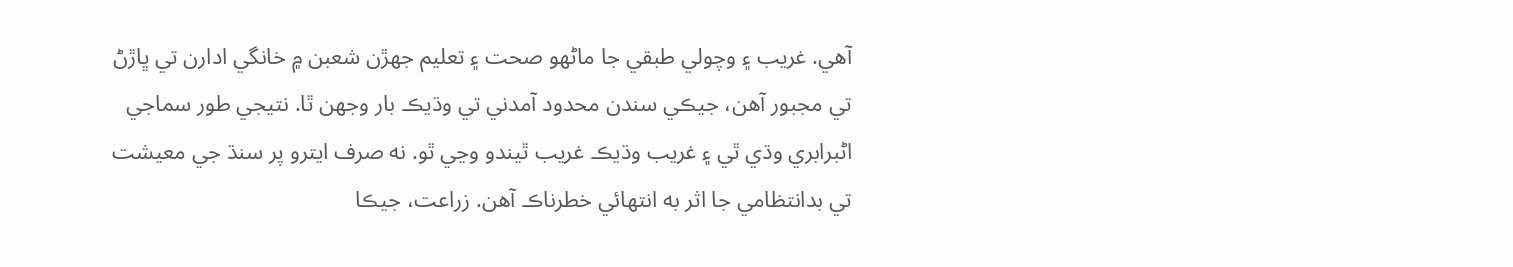آهي. غريب ۽ وچولي طبقي جا ماڻهو صحت ۽ تعليم جهڙن شعبن ۾ خانگي ادارن تي ڀاڙڻ تي مجبور آهن، جيڪي سندن محدود آمدني تي وڌيڪ بار وجهن ٿا. نتيجي طور سماجي اڻبرابري وڌي ٿي ۽ غريب وڌيڪ غريب ٿيندو وڃي ٿو. نه صرف ايترو پر سنڌ جي معيشت تي بدانتظامي جا اثر به انتهائي خطرناڪ آهن. زراعت، جيڪا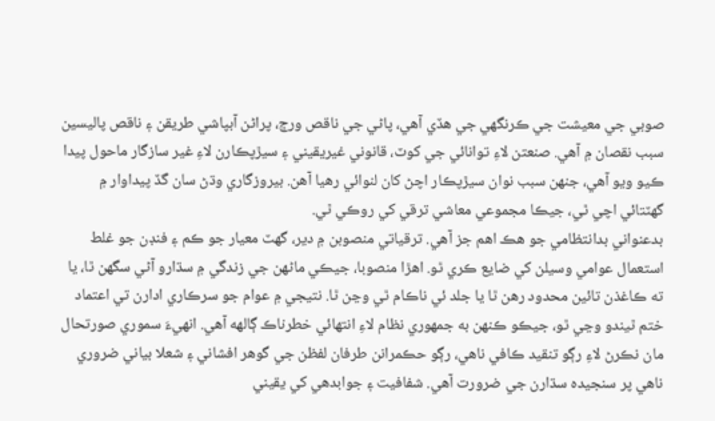صوبي جي معيشت جي ڪرنگهي جي هڏي آهي، پاڻي جي ناقص ورڇ، پراڻن آبپاشي طريقن ۽ ناقص پاليسين سبب نقصان ۾ آهي. صنعتن لاءِ توانائي جي کوٽ، قانوني غيريقيني ۽ سيڙپڪارن لاءِ غير سازگار ماحول پيدا ڪيو ويو آهي، جنهن سبب نوان سيڙپڪار اچڻ کان لنوائي رهيا آهن. بيروزگاري وڌڻ سان گڏ پيداوار ۾ گهٽتائي اچي ٿي، جيڪا مجموعي معاشي ترقي کي روڪي ٿي.
بدعنواني بدانتظامي جو هڪ اهم جز آهي. ترقياتي منصوبن ۾ دير، گهٽ معيار جو ڪم ۽ فنڊن جو غلط استعمال عوامي وسيلن کي ضايع ڪري ٿو. اهڙا منصوبا، جيڪي ماڻهن جي زندگي ۾ سڌارو آڻي سگهن ٿا، يا ته ڪاغذن تائين محدود رهن ٿا يا جلد ئي ناڪام ٿي وڃن ٿا. نتيجي ۾ عوام جو سرڪاري ادارن تي اعتماد ختم ٿيندو وڃي ٿو، جيڪو ڪنهن به جمهوري نظام لاءِ انتهائي خطرناڪ ڳالهه آهي. انهيءَ سموري صورتحال مان نڪرڻ لاءِ رڳو تنقيد ڪافي ناهي، رڳو حڪمرانن طرفان لفظن جي گوھر افشاني ۽ شعلا بياني ضروري ناهي پر سنجيده سڌارن جي ضرورت آهي. شفافيت ۽ جوابدهي کي يقيني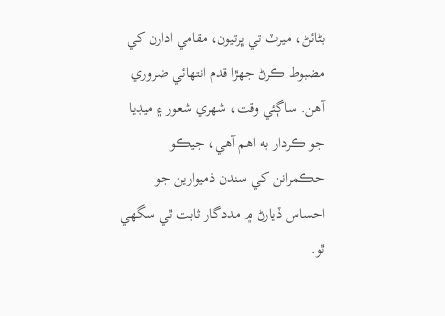بڻائڻ، ميرٽ تي ڀرتيون، مقامي ادارن کي مضبوط ڪرڻ جهڙا قدم انتهائي ضروري آهن. ساڳئي وقت، شهري شعور ۽ ميڊيا جو ڪردار به اهم آهي، جيڪو حڪمرانن کي سندن ذميوارين جو احساس ڏيارڻ ۾ مددگار ثابت ٿي سگهي ٿو.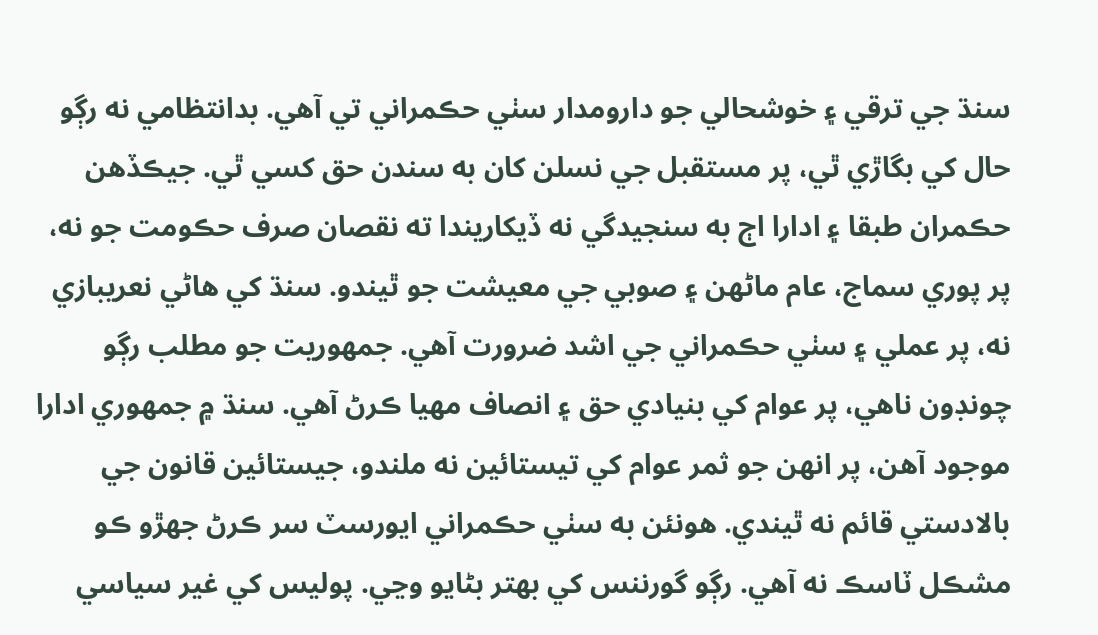سنڌ جي ترقي ۽ خوشحالي جو دارومدار سٺي حڪمراني تي آهي. بدانتظامي نه رڳو حال کي بگاڙي ٿي، پر مستقبل جي نسلن کان به سندن حق کسي ٿي. جيڪڏهن حڪمران طبقا ۽ ادارا اڄ به سنجيدگي نه ڏيکاريندا ته نقصان صرف حڪومت جو نه، پر پوري سماج، عام ماڻهن ۽ صوبي جي معيشت جو ٿيندو. سنڌ کي هاڻي نعريبازي نه، پر عملي ۽ سٺي حڪمراني جي اشد ضرورت آهي. جمھوريت جو مطلب رڳو چونڊون ناهي، پر عوام کي بنيادي حق ۽ انصاف مهيا ڪرڻ آهي. سنڌ ۾ جمھوري ادارا موجود آهن، پر انهن جو ثمر عوام کي تيستائين نه ملندو، جيستائين قانون جي بالادستي قائم نه ٿيندي. ھونئن به سٺي حڪمراني ايورسٽ سر ڪرڻ جھڙو ڪو مشڪل ٽاسڪ نه آهي. رڳو گورننس کي بهتر بڻايو وڃي. پوليس کي غير سياسي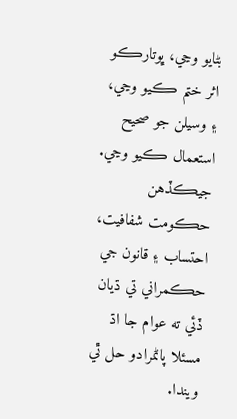بڻايو وڃي، ڀوتارڪو اثر ختم ڪيو وڃي، ۽ وسيلن جو صحيح استعمال ڪيو وڃي. جيڪڏهن حڪومت شفافيت، احتساب ۽ قانون جي حڪمراني تي ڌيان ڏئي ته عوام جا اڌ مسئلا پاڻمرادو حل ٿي ويندا.